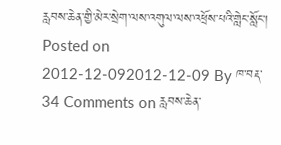རླབས་ཆེན་གྱི་མེར་སྲེག་ལས་འགུལ་ལས་འཕྲོས་པའི་གླེང་སློང་། Posted on 2012-12-092012-12-09 By ཁ་བརྡ་ 34 Comments on རླབས་ཆེན་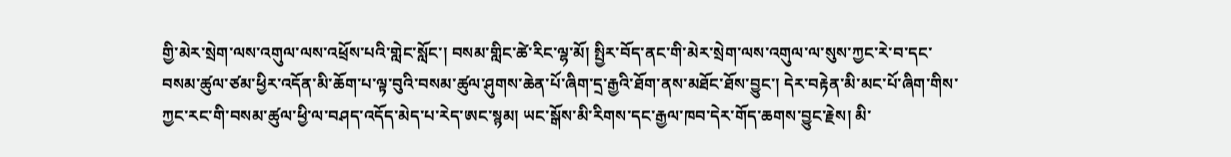གྱི་མེར་སྲེག་ལས་འགུལ་ལས་འཕྲོས་པའི་གླེང་སློང་། བསམ་གླིང་ཚེ་རིང་ལྷ་མོ། སྤྱིར་བོད་ནང་གི་མེར་སྲེག་ལས་འགུལ་ལ་སུས་ཀྱང་རེ་བ་དང་བསམ་ཚུལ་ཙམ་ཕྱིར་འདོན་མི་ཆོག་པ་ལྟ་བུའི་བསམ་ཚུལ་ཤུགས་ཆེན་པོ་ཞིག་དྲ་རྒྱའི་ཐོག་ནས་མཐོང་ཐོས་བྱུང་། དེར་བརྟེན་མི་མང་པོ་ཞིག་གིས་ཀྱང་རང་གི་བསམ་ཚུལ་ཕྱི་ལ་བཤད་འདོད་མེད་པ་རེད་ཨང་སྙམ། ཡང་སྒོས་མི་རིགས་དང་རྒྱལ་ཁབ་དེར་གོད་ཆགས་བྱུང་རྗེས། མི་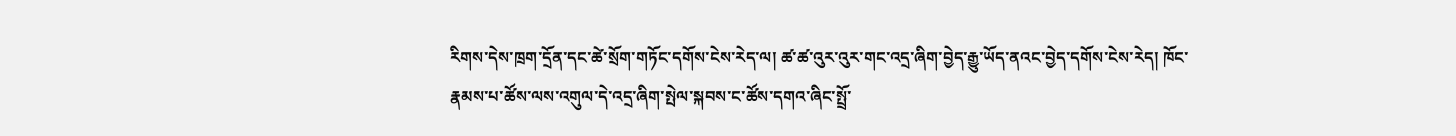རིགས་དེས་ཁྲག་དྲོན་དང་ཚེ་སྲོག་གཏོང་དགོས་ངེས་རེད་ལ། ཚ་ཚ་འུར་འུར་གང་འདྲ་ཞིག་བྱེད་རྒྱུ་ཡོད་ནའང་བྱེད་དགོས་ངེས་རེད། ཁོང་རྣམས་པ་ཚོས་ལས་འགུལ་དེ་འདྲ་ཞིག་སྤེལ་སྐབས་ང་ཚོས་དགའ་ཞིང་སྤྲོ་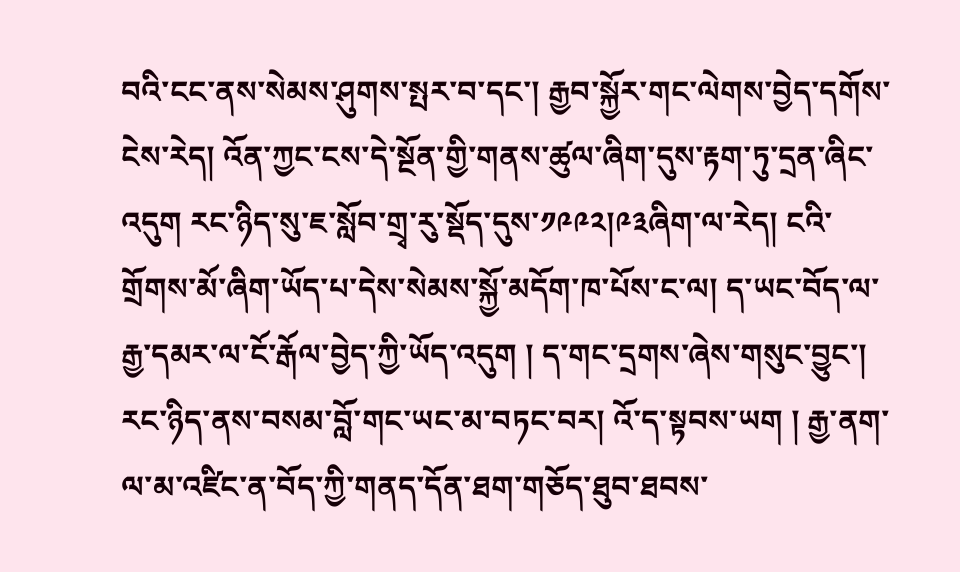བའི་ངང་ནས་སེམས་ཤུགས་སྤར་བ་དང་། རྒྱབ་སྐྱོར་གང་ལེགས་བྱེད་དགོས་ངེས་རེད། འོན་ཀྱང་ངས་དེ་སྔོན་གྱི་གནས་ཚུལ་ཞིག་དུས་རྟག་ཏུ་དྲན་ཞིང་འདུག རང་ཉིད་སུ་ཇ་སློབ་གྲྭ་རུ་སྡོད་དུས་༡༩༩༢།༩༣ཞིག་ལ་རེད། ངའི་གྲོགས་མོ་ཞིག་ཡོད་པ་དེས་སེམས་སྐྱོ་མདོག་ཁ་པོས་ང་ལ། ད་ཡང་བོད་ལ་རྒྱ་དམར་ལ་ངོ་རྒོལ་བྱེད་ཀྱི་ཡོད་འདུག ། ད་གང་དྲགས་ཞེས་གསུང་བྱུང་། རང་ཉིད་ནས་བསམ་བློ་གང་ཡང་མ་བཏང་བར། འོ་ད་སྟབས་ཡག ། རྒྱ་ནག་ལ་མ་འཛིང་ན་བོད་ཀྱི་གནད་དོན་ཐག་གཅོད་ཐུབ་ཐབས་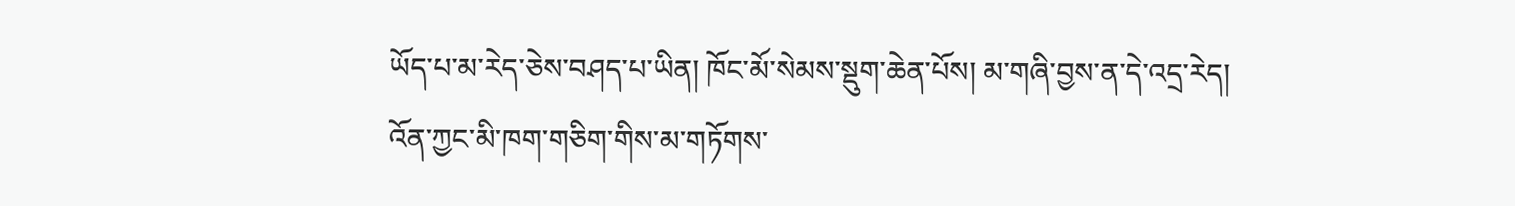ཡོད་པ་མ་རེད་ཅེས་བཤད་པ་ཡིན། ཁོང་མོ་སེམས་སྡུག་ཆེན་པོས། མ་གཞི་བྱས་ན་དེ་འདྲ་རེད། འོན་ཀྱང་མི་ཁག་གཅིག་གིས་མ་གཏོགས་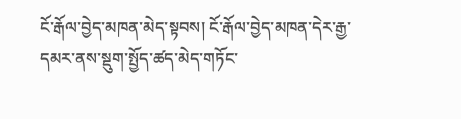ངོ་རྒོལ་བྱེད་མཁན་མེད་སྟབས། ངོ་རྒོལ་བྱེད་མཁན་དེར་རྒྱ་དམར་ནས་སྡུག་སྤྱོད་ཚད་མེད་གཏོང་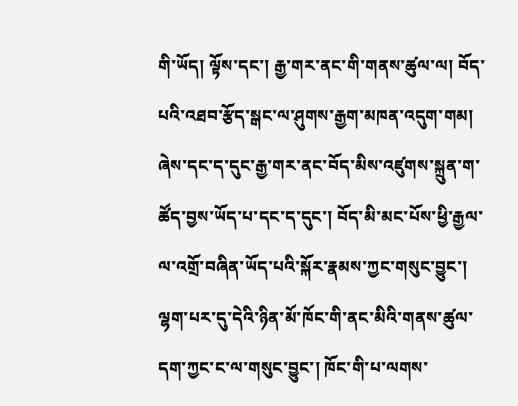གི་ཡོད། ལྟོས་དང་། རྒྱ་གར་ནང་གི་གནས་ཚུལ་ལ། བོད་པའི་འཐབ་རྩོད་སྒང་ལ་ཤུགས་རྒྱག་མཁན་འདུག་གམ། ཞེས་དང་ད་དུང་རྒྱ་གར་ནང་བོད་མིས་འཛུགས་སྐྲུན་ག་ཚོད་བྱས་ཡོད་པ་དང་ད་དུང་། བོད་མི་མང་པོས་ཕྱི་རྒྱལ་ལ་འགྲོ་བཞིན་ཡོད་པའི་སྐོར་རྣམས་ཀྱང་གསུང་བྱུང་། ལྷག་པར་དུ་དེའི་ཉིན་མོ་ཁོང་གི་ནང་མིའི་གནས་ཚུལ་དག་ཀྱང་ང་ལ་གསུང་བྱུང་། ཁོང་གི་པ་ལགས་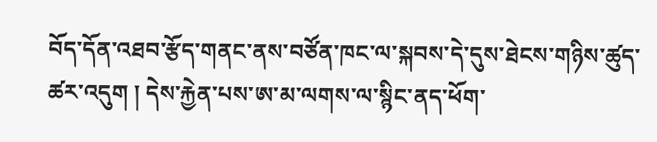བོད་དོན་འཐབ་རྩོད་གནང་ནས་བཙོན་ཁང་ལ་སྐབས་དེ་དུས་ཐེངས་གཉིས་ཚུད་ཚར་འདུག ། དེས་རྐྱེན་པས་ཨ་མ་ལགས་ལ་སྙིང་ནད་ཕོག་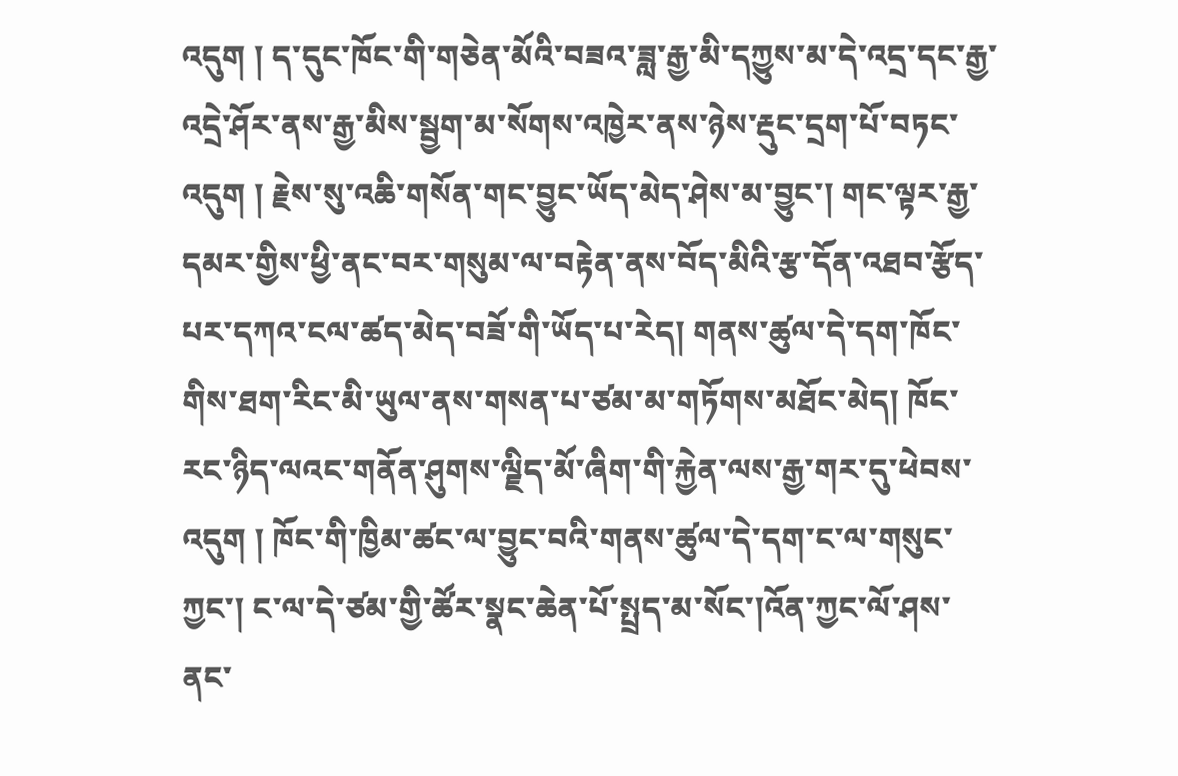འདུག ། ད་དུང་ཁོང་གི་གཅེན་མོའི་བཟའ་ཟླ་རྒྱ་མི་དཀྱུས་མ་དེ་འདྲ་དང་རྒྱ་འདྲེ་ཤོར་ནས་རྒྱ་མིས་སྦྱག་མ་སོགས་འཁྱེར་ནས་ཉེས་རྡུང་དྲག་པོ་བཏང་འདུག ། རྗེས་སུ་འཆི་གསོན་གང་བྱུང་ཡོད་མེད་ཤེས་མ་བྱུང་། གང་ལྟར་རྒྱ་དམར་གྱིས་ཕྱི་ནང་བར་གསུམ་ལ་བརྟེན་ནས་བོད་མིའི་རྩ་དོན་འཐབ་རྩོད་པར་དཀའ་ངལ་ཚད་མེད་བཟོ་གི་ཡོད་པ་རེད། གནས་ཚུལ་དེ་དག་ཁོང་གིས་ཐག་རིང་མི་ཡུལ་ནས་གསན་པ་ཙམ་མ་གཏོགས་མཐོང་མེད། ཁོང་རང་ཉིད་ལའང་གནོན་ཤུགས་ལྗིད་མོ་ཞིག་གི་རྐྱེན་ལས་རྒྱ་གར་དུ་ཕེབས་འདུག ། ཁོང་གི་ཁྱིམ་ཚང་ལ་བྱུང་བའི་གནས་ཚུལ་དེ་དག་ང་ལ་གསུང་ཀྱང་། ང་ལ་དེ་ཙམ་གྱི་ཚོར་སྣང་ཆེན་པོ་སྤྲད་མ་སོང་།འོན་ཀྱང་ལོ་ཤས་ནང་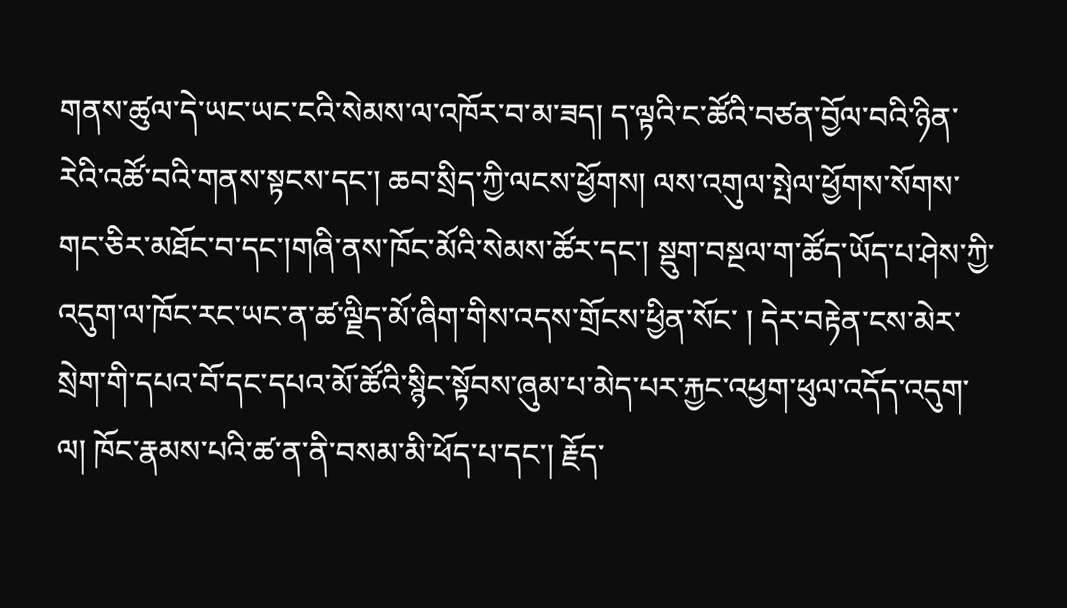གནས་ཚུལ་དེ་ཡང་ཡང་ངའི་སེམས་ལ་འཁོར་བ་མ་ཟད། ད་ལྟའི་ང་ཚོའི་བཙན་བྱོལ་བའི་ཉིན་རེའི་འཚོ་བའི་གནས་སྟངས་དང་། ཆབ་སྲིད་ཀྱི་ལངས་ཕྱོགས། ལས་འགུལ་སྤེལ་ཕྱོགས་སོགས་གང་ཅིར་མཐོང་བ་དང་།གཞི་ནས་ཁོང་མོའི་སེམས་ཚོར་དང་། སྡུག་བསྔལ་ག་ཚོད་ཡོད་པ་ཤེས་ཀྱི་འདུག་ལ་ཁོང་རང་ཡང་ན་ཚ་ལྗིད་མོ་ཞིག་གིས་འདས་གྲོངས་ཕྱིན་སོང་ ། དེར་བརྟེན་ངས་མེར་སྲེག་གི་དཔའ་བོ་དང་དཔའ་མོ་ཚོའི་སྙིང་སྟོབས་ཞུམ་པ་མེད་པར་རྐྱང་འཕྱག་ཕུལ་འདོད་འདུག་ལ། ཁོང་རྣམས་པའི་ཚ་ན་ནི་བསམ་མི་ཕོད་པ་དང་། རྗོད་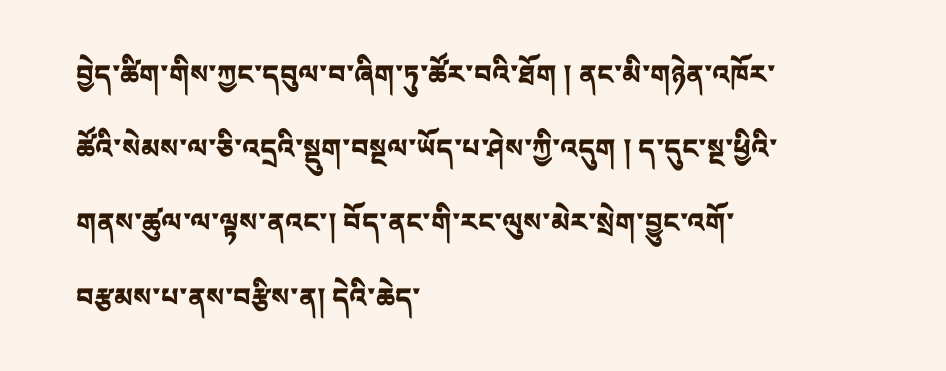བྱེད་ཚིག་གིས་ཀྱང་དབུལ་བ་ཞིག་ཏུ་ཚོར་བའི་ཐོག ། ནང་མི་གཉེན་འཁོར་ཚོའི་སེམས་ལ་ཅི་འདྲའི་སྡུག་བསྔལ་ཡོད་པ་ཤེས་ཀྱི་འདུག ། ད་དུང་སྔ་ཕྱིའི་གནས་ཚུལ་ལ་ལྟས་ནའང་། བོད་ནང་གི་རང་ལུས་མེར་སྲེག་བྱུང་འགོ་བརྩམས་པ་ནས་བརྩིས་ན། དེའི་ཆེད་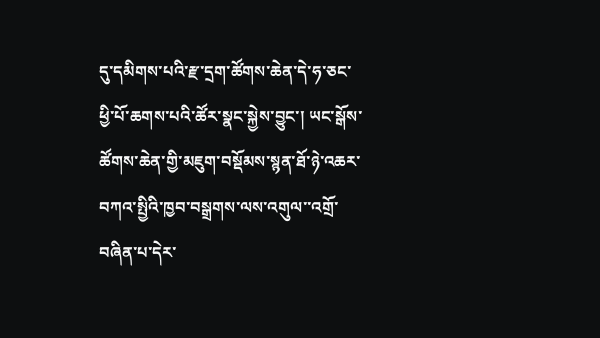དུ་དམིགས་པའི་རྫ་དྲག་ཚོགས་ཆེན་དེ་ཧ་ཅང་ཕྱི་པོ་ཆགས་པའི་ཚོར་སྣང་སྐྱེས་བྱུང་། ཡང་སྒོས་ཚོགས་ཆེན་གྱི་མཇུག་བསྡོམས་སྙན་ཐོ་ཉེ་འཆར་བཀའ་སྤྱིའི་ཁྱབ་བསྒྲགས་ལས་འགུལ་་འགྲོ་བཞིན་པ་དེར་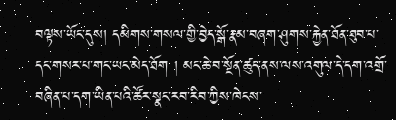བལྟས་ཡོང་དུས། དམིགས་གསལ་གྱི་བྱེད་སྒོ་རྣམ་བཞག་ཤུགས་རྐྱེན་ཐོན་ཐུབ་པ་དང་གསར་པ་གང་ཡང་མེད་ཐོག ། མང་ཆེ་བ་སྔོན་ཚུད་ནས་ལས་འགུལ་དེ་དག་འགྲོ་བཞིན་པ་དག་ཡིན་པའི་ཚོར་སྣང་རབ་རིབ་ཀྱིས་ཁེངས་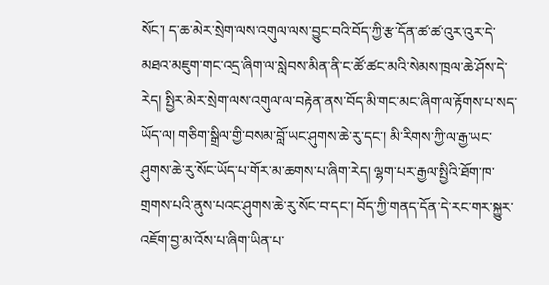སོང་། ད་ཆ་མེར་སྲེག་ལས་འགུལ་ལས་བྱུང་བའི་བོད་ཀྱི་རྩ་དོན་ཚ་ཚ་འུར་འུར་དེ་མཐའ་མཇུག་གང་འདྲ་ཞིག་ལ་སླེབས་མིན་ནི་ང་ཚོ་ཚང་མའི་སེམས་ཁྲལ་ཆེ་ཤོས་དེ་རེད། སྤྱིར་མེར་སྲེག་ལས་འགུལ་ལ་བརྟེན་ནས་བོད་མི་གང་མང་ཞིག་ལ་རྟོགས་པ་སད་ཡོད་ལ། གཅིག་སྒྲིལ་གྱི་བསམ་བློ་ཡང་ཤུགས་ཆེ་རུ་དང་། མི་རིགས་ཀྱི་ལ་རྒྱ་ཡང་ཤུགས་ཆེ་རུ་སོང་ཡོད་པ་གོར་མ་ཆགས་པ་ཞིག་རེད། ལྷག་པར་རྒྱལ་སྤྱིའི་ཐོག་ཁ་གྲགས་པའི་ནུས་པའང་ཤུགས་ཆེ་རུ་སོང་བ་དང་། བོད་ཀྱི་གནད་དོན་དེ་རང་གར་སྐྱུར་འཇོག་བྱ་མ་འོས་པ་ཞིག་ཡིན་པ་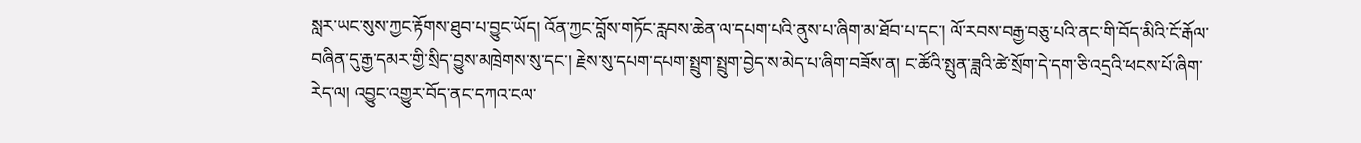སླར་ཡང་སུས་ཀྱང་རྟོགས་ཐུབ་པ་བྱུང་ཡོད། འོན་ཀྱང་བློས་གཏོང་རླབས་ཆེན་ལ་དཔག་པའི་ནུས་པ་ཞིག་མ་ཐོབ་པ་དང་། ལོ་རབས་བརྒྱ་བཅུ་པའི་ནང་གི་བོད་མིའི་ངོ་རྒོལ་བཞིན་དུ་རྒྱ་དམར་གྱི་སྲིད་བྱུས་མཁྲེགས་སུ་དང་། རྗེས་སུ་དཔག་དཔག་སྤྲུག་སྤྲུག་བྱེད་ས་མེད་པ་ཞིག་བཟོས་ན། ང་ཚོའི་སྤུན་ཟླའི་ཚེ་སྲོག་དེ་དག་ཅི་འདྲའི་ཕངས་པོ་ཞིག་རེད་ལ། འབྱུང་འགྱུར་བོད་ནང་དཀའ་ངལ་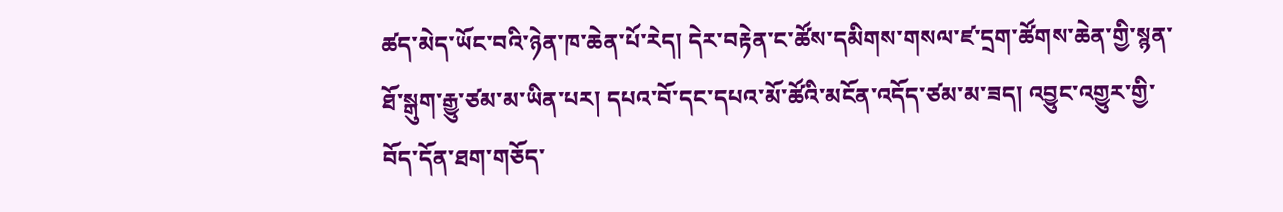ཚད་མེད་ཡོང་བའི་ཉེན་ཁ་ཆེན་པོ་རེད། དེར་བརྟེན་ང་ཚོས་དམིགས་གསལ་ཛ་དྲག་ཚོགས་ཆེན་གྱི་སྙན་ཐོ་སྒུག་རྒྱུ་ཙམ་མ་ཡིན་པར། དཔའ་བོ་དང་དཔའ་མོ་ཚོའི་མངོན་འདོད་ཙམ་མ་ཟད། འབྱུང་འགྱུར་གྱི་བོད་དོན་ཐག་གཅོད་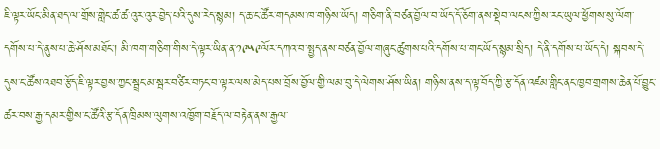ཇི་ལྟར་ཡོང་མིན་ཐད་ལ་གྲོས་གླེང་ཚ་ཚ་འུར་འུར་བྱེད་པའི་དུས་རེད་སྙམ། ད་ཆ་ང་ཚོར་གདམས་ཁ་གཉིས་ཡོད། གཅིག་ནི་བཙན་བྱོལ་བ་ཡོད་དོ་ཅོག་ནས་སྡེབ་ལངས་ཀྱིས་རང་ཡུལ་ཕྱོགས་སུ་ལོག་དགོས་པ་དེ་ནུས་པ་ཆེ་ཤོས་མཐོང་། མི་ཁག་གཅིག་གིས་དེ་ལྟར་ཡིན་ན་༡༩༥༩ལོར་དཀའ་བ་སྤྱད་ནས་བཙན་བྱོལ་གཞུང་ཚུགས་པའི་དགོས་པ་གང་ཡོད་སྙམ་སྲིད། དེ་ནི་དགོས་པ་ཡོད་དེ། སྐབས་དེ་དུས་ང་ཚོས་འཐབ་རྩོད་ཇི་ལྟར་བྱས་ཀྱང་སྦྲང་མ་སྦར་བཙིར་བཏང་བ་ལྟར་ལས་མེད་པས་བྲོས་བྱོལ་གྱི་ལམ་བུ་དེ་ལེགས་ཤོས་ཡིན། གཉིས་ནས་ད་ལྟ་བོད་ཀྱི་རྩ་དོན་འཛམ་གླིང་ནང་ཁྱབ་གྲགས་ཆེན་པོ་བྱུང་ཚར་བས་རྒྱ་དམར་གྱིས་ང་ཚོའི་རྩ་དོན་ཁྲིམས་ལུགས་འཁྱོག་བརྗོད་ལ་བརྟེན་ནས་རྒྱལ་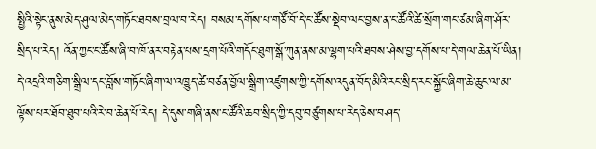སྤྱིའི་སྟེང་ནུས་མེད་ཤུལ་མེད་གཏོང་ཐབས་བྲལ་བ་རེད། བསམ་དགོས་པ་གཙོ་བོ་དེ་ང་ཚོས་སྡེབ་ལང་བྱས་ན་ང་ཚོའི་ཚེ་སྲོག་གང་ཙམ་ཞིག་ཤོར་སྲིད་པ་རེད། འོན་ཀྱང་ང་ཚོས་ཞི་བ་ཁོ་ནར་བརྟེན་པས་དྲག་པོའི་གདོང་ཐུག་སྒོ་ཀུན་ནས་མ་ལྷག་པའི་ཐབས་ཤེས་བྱ་དགོས་པ་དེ་གལ་ཆེན་པོ་ཡིན། དེ་འདྲའི་གཅིག་སྒྲིལ་དང་བློས་གཏོང་ཞིག་ལ་འཁྱུད་ཚེ་བཙན་བྱོལ་སྒྲིག་འཛུགས་ཀྱི་དགོས་འདུན་བོད་མིའི་རང་སྲིད་རང་སྐྱོང་ཞིག་ཆེ་ཆུང་ལ་མ་ལྟོས་པར་ཐོབ་ཐུབ་པའི་རེ་བ་ཆེན་པོ་རེད། དེ་དུས་གཞི་ནས་ང་ཚོའི་ཆབ་སྲིད་ཀྱི་དབུ་བཙུགས་པ་རེད་ཅེས་བཤད་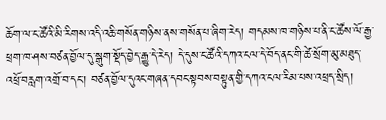ཆོག་ལ་ང་ཚོའི་མི་རིགས་འདི་འཆི་གསོན་གཉིས་ནས་གསོན་པ་ཞིག་རེད། གདམས་ཁ་གཉིས་པ་ནི་ང་ཚོས་ལོ་རྒྱ་ཕྲག་ཁ་ཤས་བཙན་བྱོལ་དུ་སྒུག་སྡོད་བྱེད་རྒྱུ་དེ་རེད། དེ་དུས་ང་ཚོའི་དཀའ་ངལ་དེ་བོད་ནང་གི་ཚེ་སྲོག་མུ་མཐུད་འཕྲོ་བརླག་འགྲོ་བ་དང་། བཙན་བྱོལ་དུའང་གཞན་དབང་སྟབས་བསྟུན་གྱི་དཀའ་ངལ་རིམ་པས་འཕྲད་སྲིད།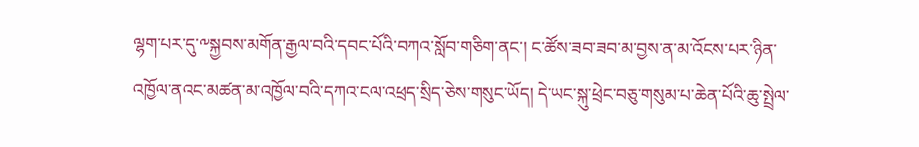ལྷག་པར་དུ་༸སྐྱབས་མགོན་རྒྱལ་བའི་དབང་པོའི་བཀའ་སློབ་གཅིག་ནང་། ང་ཚོས་ཟབ་ཟབ་མ་བྱས་ན་མ་འོངས་པར་ཉིན་འཁྱོལ་ནའང་མཚན་མ་འཁྱོལ་བའི་དཀའ་ངལ་འཕྲད་སྲིད་ཅེས་གསུང་ཡོད། དེ་ཡང་སྐུ་ཕྲེང་བཅུ་གསུམ་པ་ཆེན་པོའི་ཆུ་སྤྲེལ་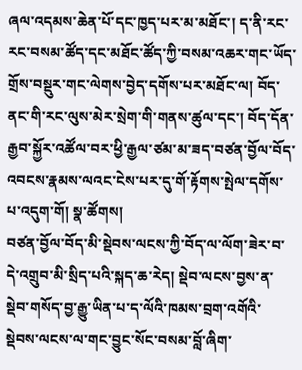ཞལ་འདམས་ཆེན་པོ་དང་ཁྱད་པར་མ་མཐོང་། ད་ནི་རང་རང་བསམ་ཚོད་དང་མཐོང་ཚོད་ཀྱི་བསམ་འཆར་གང་ཡོད་གྲོས་བསྡུར་གང་ལེགས་བྱེད་དགོས་པར་མཐོང་ལ། བོད་ནང་གི་རང་ལུས་མེར་སྲེག་གི་གནས་ཚུལ་དང་། བོད་དོན་རྒྱབ་སྐྱོར་འཚོལ་བར་ཕྱི་རྒྱལ་ཙམ་མ་ཟད་བཙན་བྱོལ་བོད་འབངས་རྣམས་ལའང་ངེས་པར་དུ་གོ་རྟོགས་སྤེལ་དགོས་པ་འདུག་གོ། སྣ་ཚོགས།
བཙན་བྱོལ་བོད་མི་སྡེབས་ལངས་ཀྱི་བོད་ལ་ལོག་ཟེར་བ་དེ་འགྲུབ་མི་སྲིད་པའི་སྐད་ཆ་རེད། སྡེབ་ལངས་བྱས་ན་སྡེབ་གསོད་བྱ་རྒྱུ་ཡིན་པ་ད་ལོའི་ཁམས་བྲག་འགོའི་སྡེབས་ལངས་ལ་གང་བྱུང་སོང་བསམ་བློ་ཞིག་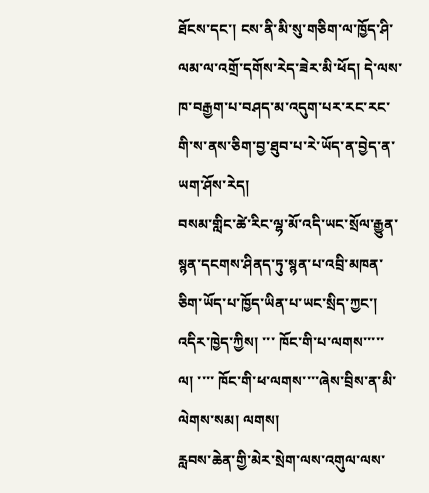ཐོངས་དང་། ངས་ནི་མི་སུ་གཅིག་ལ་ཁྱོད་ཤི་ལམ་ལ་འགྲོ་དགོས་རེད་ཟེར་མི་ཕོད། དེ་ལས་ཁ་བརྒྱག་པ་བཤད་མ་འདུག་པར་རང་རང་གི་ས་ནས་ཅིག་བྱ་ཐུབ་པ་རེ་ཡོད་ན་བྱེད་ན་ཡག་ཤོས་རེད།
བསམ་གླིང་ཚེ་རིང་ལྷ་མོ་འདི་ཡང་སྲོལ་རྒྱུན་སྙན་དངགས་ཤིནད་ཏུ་སྙན་པ་འབྲི་མཁན་ཅིག་ཡོད་པ་ཁྱོད་ཡིན་པ་ཡང་སྲིད་ཀྱང་། འདིར་ཁྱེད་ཀྱིས། ་་་ ཁོང་གི་པ་ལགས་་་་་ ལ། ་་་་ ཁོང་གི་ཕ་ལགས་་་་ཞེས་བྲིས་ན་མི་ལེགས་སམ། ལགས།
རླབས་ཆེན་གྱི་མེར་སྲེག་ལས་འགུལ་ལས་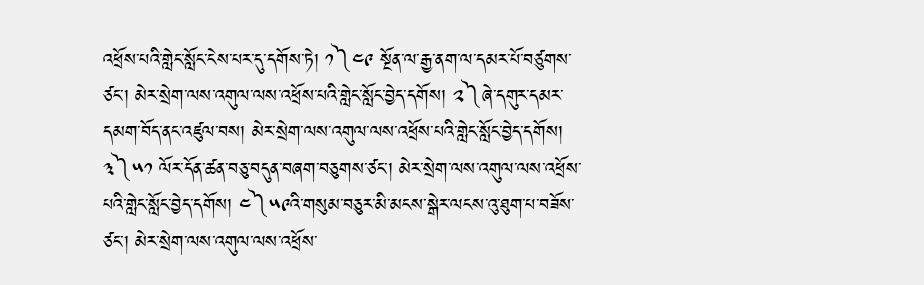འཕྲོས་པའི་གླེང་སློང་ངེས་པར་དུ་དགོས་ཏེ། ༡༽༤༩ སྔོན་ལ་རྒྱ་ནག་ལ་དམར་པོ་བཙུགས་ཙང་། མེར་སྲེག་ལས་འགུལ་ལས་འཕྲོས་པའི་གླེང་སློང་བྱེད་དགོས། ༢༽ཞེ་དགུར་དམར་དམག་བོད་ནང་འཛུལ་བས། མེར་སྲེག་ལས་འགུལ་ལས་འཕྲོས་པའི་གླེང་སློང་བྱེད་དགོས། ༣༽༥༡ ལོར་དོན་ཚན་བཅུ་བདུན་བཞག་བཅུགས་ཙང་། མེར་སྲེག་ལས་འགུལ་ལས་འཕྲོས་པའི་གླེང་སློང་བྱེད་དགོས། ༤༽༥༩འི་གསུམ་བཅུར་མི་མངས་སྒེར་ལངས་འུ་ཐུག་པ་བཟོས་ཙང་། མེར་སྲེག་ལས་འགུལ་ལས་འཕྲོས་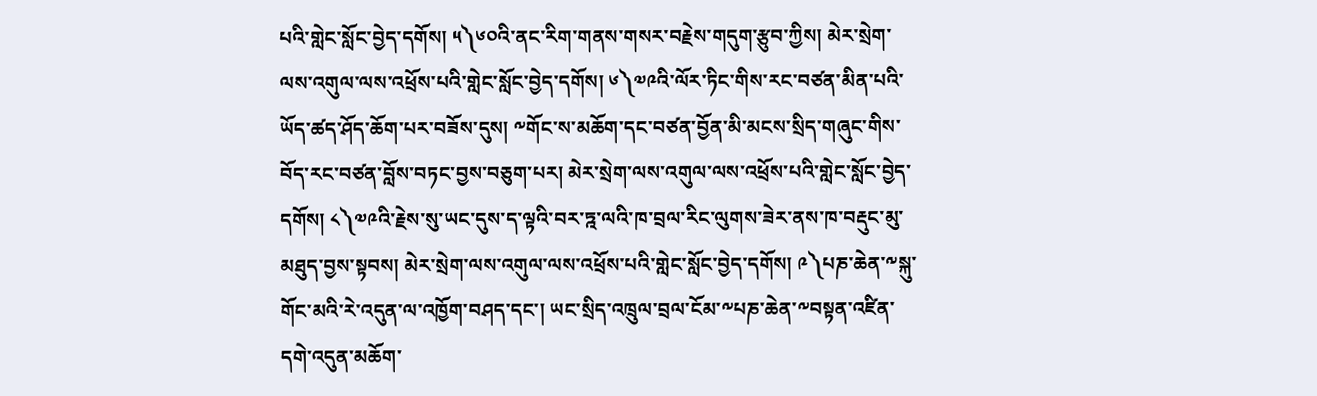པའི་གླེང་སློང་བྱེད་དགོས། ༥༽༦༠འི་ནང་རིག་གནས་གསར་བརྗེས་གདུག་རྩུབ་ཀྱིས། མེར་སྲེག་ལས་འགུལ་ལས་འཕྲོས་པའི་གླེང་སློང་བྱེད་དགོས། ༦༽༧༩འི་ལོར་ཏིང་གིས་རང་བཙན་མིན་པའི་ཡོད་ཚད་ཤོད་ཆོག་པར་བཟོས་དུས། ༸གོང་ས་མཆོག་དང་བཙན་བྱོན་མི་མངས་སྲིད་གཞུང་གིས་བོད་རང་བཙན་བློས་བཏང་བྱས་བཅུག་པར། མེར་སྲེག་ལས་འགུལ་ལས་འཕྲོས་པའི་གླེང་སློང་བྱེད་དགོས། ༨༽༧༩འི་རྗེས་སུ་ཡང་དུས་ད་ལྟའི་བར་ཏྰ་ལའི་ཁ་བྲལ་རིང་ལུགས་ཟེར་ནས་ཁ་བརྡུང་མུ་མཐུད་བྱས་སྟབས། མེར་སྲེག་ལས་འགུལ་ལས་འཕྲོས་པའི་གླེང་སློང་བྱེད་དགོས། ༩༽པཎ་ཆེན་༸སྐུ་གོང་མའི་རེ་འདུན་ལ་འཁྱོག་བཤད་དང་། ཡང་སྲིད་འཁྲུལ་བྲལ་ངོམ་༸པཎ་ཆེན་༸བསྟན་འཛིན་དགེ་འདུན་མཆོག་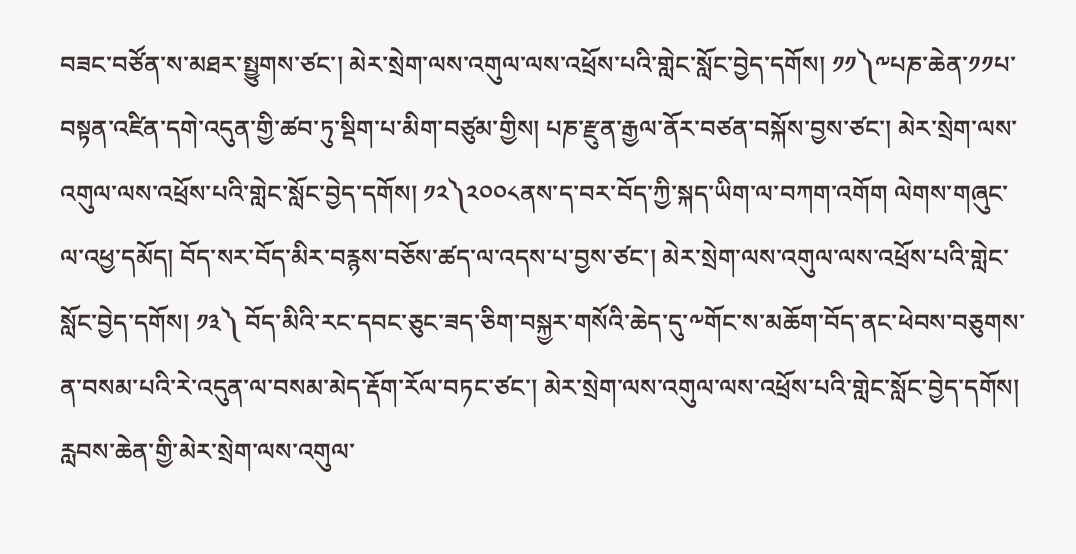བཟང་བཙོན་ས་མཐར་སྤྱུགས་ཙང་། མེར་སྲེག་ལས་འགུལ་ལས་འཕྲོས་པའི་གླེང་སློང་བྱེད་དགོས། ༡༡༽༸པཎ་ཆེན་༡༡པ་བསྟན་འཛིན་དགེ་འདུན་གྱི་ཚབ་ཏུ་སྡིག་པ་མིག་བཙུམ་གྱིས། པཎ་རྫུན་རྒྱལ་ནོར་བཙན་བསྐོས་བྱས་ཙང་། མེར་སྲེག་ལས་འགུལ་ལས་འཕྲོས་པའི་གླེང་སློང་བྱེད་དགོས། ༡༢༽༢༠༠༨ནས་ད་བར་བོད་ཀྱི་སྐད་ཡིག་ལ་བཀག་འགོག ལེགས་གཞུང་ལ་འཕྱ་དམོད། བོད་སར་བོད་མིར་བརྙས་བཅོས་ཚད་ལ་འདས་པ་བྱས་ཙང་། མེར་སྲེག་ལས་འགུལ་ལས་འཕྲོས་པའི་གླེང་སློང་བྱེད་དགོས། ༡༣༽ བོད་མིའི་རང་དབང་ཅུང་ཟད་ཅིག་བསྐྱར་གསོའི་ཆེད་དུ་༸གོང་ས་མཆོག་བོད་ནང་ཕེབས་བཅུགས་ན་བསམ་པའི་རེ་འདུན་ལ་བསམ་མེད་རྡོག་རོལ་བཏང་ཙང་། མེར་སྲེག་ལས་འགུལ་ལས་འཕྲོས་པའི་གླེང་སློང་བྱེད་དགོས། རླབས་ཆེན་གྱི་མེར་སྲེག་ལས་འགུལ་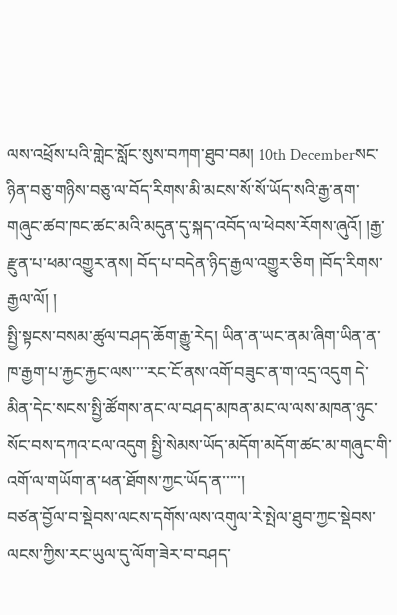ལས་འཕྲོས་པའི་གླེང་སློང་སུས་བཀག་ཐུབ་བམ། 10th Decemberསང་ཉིན་བཅུ་གཉིས་བཅུ་ལ་བོད་རིགས་མི་མངས་སོ་སོ་ཡོད་སའི་རྒྱ་ནག་གཞུང་ཚབ་ཁང་ཚང་མའི་མདུན་དུ་སྐད་འབོད་ལ་ཕེབས་རོགས་ཞུའོ། །རྒྱ་རྫུན་པ་ཕམ་འགྱུར་ནས། བོད་པ་བདེན་ཉིད་རྒྱལ་འགྱུར་ཅིག །བོད་རིགས་རྒྱལ་ལོ། །
སྤྱི་སྟངས་བསམ་ཚུལ་བཤད་ཆོག་རྒྱུ་རེད། ཡིན་ན་ཡང་ནམ་ཞིག་ཡིན་ན་ཁ་རྒྱག་པ་རྐྱང་རྐྱང་ལས་་་་རང་ངོ་ནས་འགོ་བཟུང་ན་ག་འདྲ་འདུག དེ་མིན་དེང་སངས་སྤྱི་ཚོགས་ནང་ལ་བཤད་མཁན་མང་ལ་ལས་མཁན་ཉུང་སོང་བས་དཀའ་ངལ་འདུག སྤྱི་སེམས་ཡོད་མདོག་མདོག་ཚང་མ་གཞུང་གི་འགོ་ལ་གཡོག་ན་ཕན་ཐོགས་ཀྱང་ཡོད་ན་་་་་།
བཙན་བྱོལ་བ་སྡེབས་ལངས་དགོས་ལས་འགུལ་རེ་སྤེལ་ཐུབ་ཀྱང་སྡེབས་ལངས་ཀྱིས་རང་ཡུལ་དུ་ལོག་ཟེར་བ་བཤད་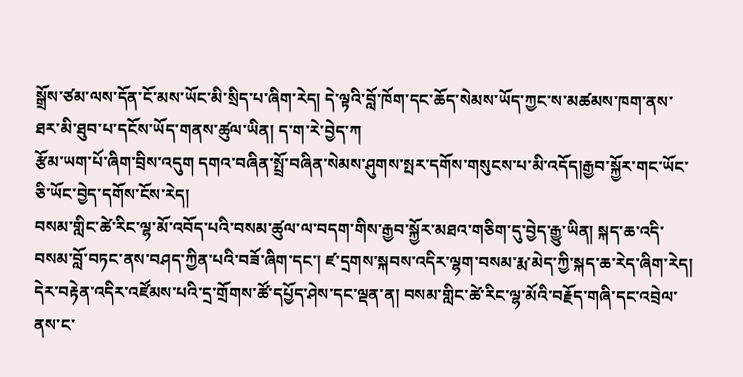སྒྲོས་ཙམ་ལས་དོན་ངོ་མས་ཡོང་མི་སྲིད་པ་ཞིག་རེད། དེ་ལྟའི་བློ་ཁོག་དང་ཆོད་སེམས་ཡོད་ཀྱང་ས་མཚམས་ཁག་ནས་ཐར་མི་ཐུབ་པ་དངོས་ཡོད་གནས་ཚུལ་ཡིན། ད་ག་རེ་བྱེད་ཀ
རྩོམ་ཡག་པོ་ཞིག་བྲིས་འདུག དགའ་བཞིན་སྤྲོ་བཞིན་སེམས་ཤུགས་སྤར་དགོས་གསུངས་པ་མི་འདོད།རྒྱབ་སྐྱོར་གང་ཡོང་ཅི་ཡོང་བྱེད་དགོས་ངོས་རེད།
བསམ་གླིང་ཚེ་རིང་ལྷ་མོ་འབོད་པའི་བསམ་ཚུལ་ལ་བདག་གིས་རྒྱབ་སྐྱོར་མཐའ་གཅིག་དུ་བྱེད་རྒྱུ་ཡིན། སྐད་ཆ་འདི་བསམ་བློ་བཏང་ནས་བཤད་ཀྱིན་པའི་བཟོ་ཞིག་དང་། ཛ་དྲགས་སྐབས་འདིར་ལྷག་བསམ་རྨ་མེད་ཀྱི་སྐད་ཆ་རེད་ཞིག་རེད། དེར་བརྟེན་འདིར་འཛོམས་པའི་དྲ་གྲོགས་ཚོ་དཔྱོད་ཤེས་དང་ལྡན་ན། བསམ་གླིང་ཚེ་རིང་ལྷ་མོའི་བརྗོད་གཞི་དང་འབྲེལ་ནས་ང་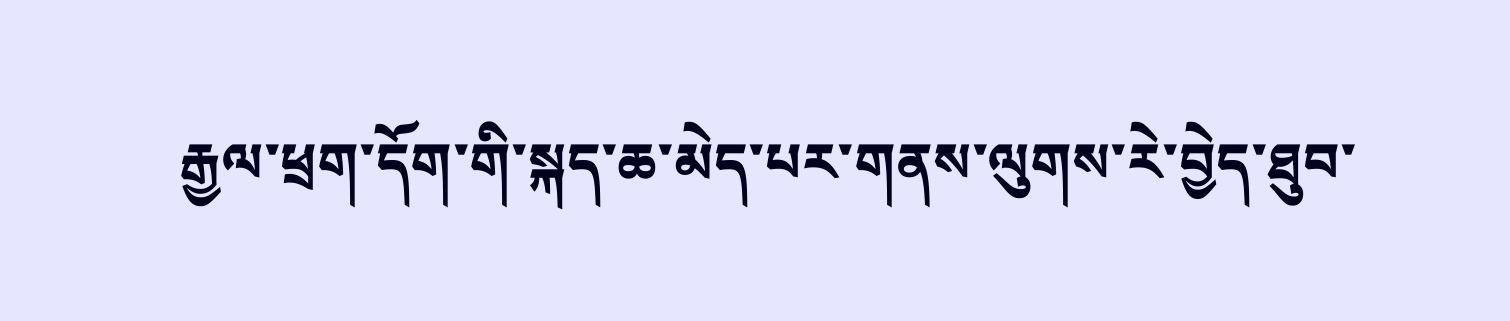རྒྱལ་ཕྲག་དོག་གི་སྐད་ཆ་མེད་པར་གནས་ལུགས་རེ་བྱེད་ཐུབ་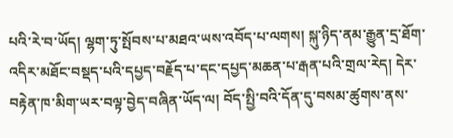པའི་རེ་བ་ཡོད། ལྷག་ཏུ་སྤོབས་པ་མཐའ་ཡས་འབོད་པ་ལགས། སྐུ་ཉིད་ནམ་རྒྱུན་དྲ་ཐོག་འདིར་མཐོང་བསྡད་པའི་དཔྱད་བརྗོད་པ་དང་དཔྱད་མཆན་པ་རྒན་པའི་གྲལ་རེད། དེར་བརྟེན་ཁ་མིག་ཡར་བལྟ་བྱེད་བཞིན་ཡོད་ལ། བོད་སྤྱི་བའི་དོན་དུ་བསམ་ཚུགས་ནས་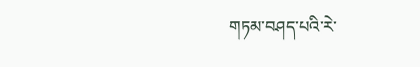གཏམ་བཤད་པའི་རེ་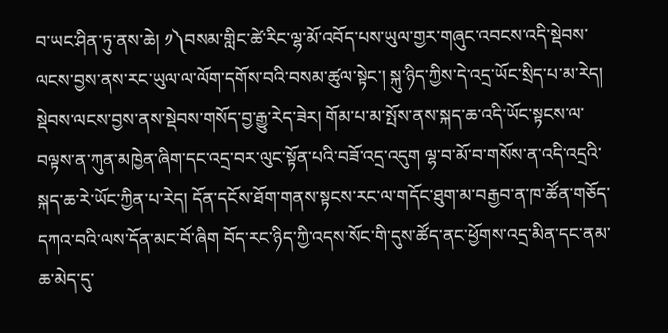བ་ཡང་ཤིན་ཏུ་ནས་ཆེ། ༡༽བསམ་གླིང་ཚེ་རིང་ལྷ་མོ་འབོད་པས་ཡུལ་གྱར་གཞུང་འབངས་འདི་སྡེབས་ལངས་བྱས་ནས་རང་ཡུལ་ལ་ལོག་དགོས་བའི་བསམ་ཚུལ་སྟེང་། སྐུ་ཉིད་ཀྱིས་དེ་འདྲ་ཡོང་སྲིད་པ་མ་རེད། སྡེབས་ལངས་བྱས་ནས་སྡེབས་གསོད་བྱ་རྒྱུ་རེད་ཟེར། གོམ་པ་མ་སྤོས་ནས་སྐད་ཆ་འདི་ཡོང་སྟངས་ལ་བལྟས་ན་ཀུན་མཁྱེན་ཞིག་དང་འདྲ་བར་ལུང་སྟོན་པའི་བཟོ་འདྲ་འདུག ལྷ་བ་མོ་བ་གསོས་ན་འདི་འདྲའི་སྐད་ཆ་རེ་ཡོང་ཀྱིན་པ་རེད། དོན་དངོས་ཐོག་གནས་སྟངས་རང་ལ་གདོང་ཐུག་མ་བརྒྱབ་ན་ཁ་ཚོན་གཅོད་དཀའ་བའི་ལས་དོན་མང་བོ་ཞིག བོད་རང་ཉིད་ཀྱི་འདས་སོང་གི་དུས་ཚོད་ནང་ཕྱོགས་འདྲ་མིན་དང་ནམ་ཆ་མེད་དུ་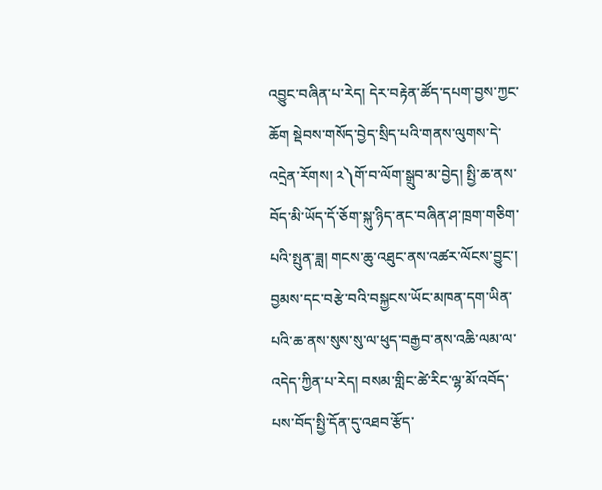འབྱུང་བཞིན་པ་རེད། དེར་བརྟེན་ཚོད་དཔག་བྱས་ཀྱང་ཆོག སྡེབས་གསོད་བྱེད་སྲིད་པའི་གནས་ལུགས་དེ་འདྲེན་རོགས། ༢༽གོ་བ་ལོག་སྒྲུབ་མ་བྱེད། སྤྱི་ཆ་ནས་བོད་མི་ཡོད་དོ་ཅོག་སྐུ་ཉིད་ནང་བཞིན་ཤ་ཁྲག་གཅིག་པའི་སྤུན་ཟླ། གངས་ཆུ་འཐུང་ནས་འཚར་ལོངས་བྱུང་། བྱམས་དང་བརྩེ་བའི་བསྐྱངས་ཡོང་མཁན་དག་ཡིན་པའི་ཆ་ནས་སུས་སུ་ལ་ཕུད་བརྒྱབ་ནས་འཆི་ལམ་ལ་འདེད་ཀྱིན་པ་རེད། བསམ་གླིང་ཚེ་རིང་ལྷ་མོ་འབོད་པས་བོད་སྤྱི་དོན་དུ་འཐབ་རྩོད་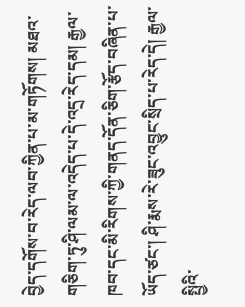བྱེད་དགོས་བ་རེད་ལབ་ཀྱིན་པ་མ་གཏོགས། མཐའ་གཅིག་ཏུ་ཤི་ལམ་ལ་འདེད་པ་དེ་འདྲ་རེད་དམ། རྒྱལ་ཁབ་དང་མི་རིགས་ཀྱི་གནད་དོན་ཅིག་རྩོད་བཞིན་པ་ཡོད་ཙང་། ཤི་རྨས་རེ་ཟུང་འབྱུང་སྲིད་པ་རེད་དེ། རྒྱལ་སྤྱིའི་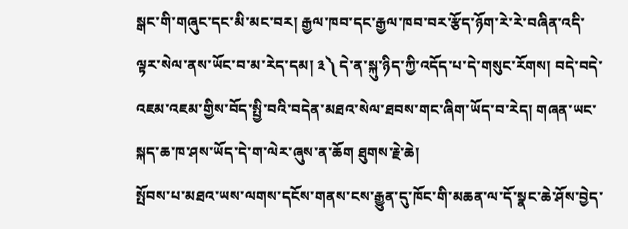སྒང་གི་གཞུང་དང་མི་མང་བར། རྒྱལ་ཁབ་དང་རྒྱལ་ཁབ་བར་རྩོད་ཉོག་རེ་རེ་བཞིན་འདི་ལྟར་སེལ་ནས་ཡོང་བ་མ་རེད་དམ། ༣༽ དེ་ན་སྐུ་ཉིད་ཀྱི་འདོད་པ་དེ་གསུང་རོགས། བདེ་བདེ་འཇམ་འཇམ་གྱིས་བོད་སྤྱི་བའི་བདེན་མཐའ་སེལ་ཐབས་གང་ཞིག་ཡོད་བ་རེད། གཞན་ཡང་སྐད་ཆ་ཁ་ཤས་ཡོད་དེ་ག་ལེར་ཞུས་ན་ཆོག ཐུགས་རྗེ་ཆེ།
སྤོབས་པ་མཐའ་ཡས་ལགས་དངོས་གནས་ངས་རྒྱུན་དུ་ཁོང་གི་མཆན་ལ་དོ་སྣང་ཆེ་ཤོས་བྱེད་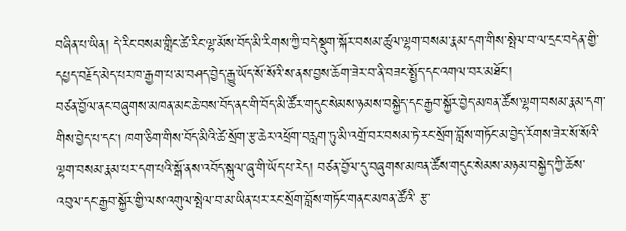བཞིན་པ་ཡིན། དེ་རིང་བསམ་གླིང་ཚེ་རིང་ལྷ་མོས་བོད་མི་རིགས་ཀྱི་བདེ་སྡུག་སྐོར་བསམ་ཚུལ་ལྷག་བསམ་རྣམ་དག་གིས་སྤེལ་བ་ལ་དྲང་བདེན་གྱི་དཔྱད་བརྗོད་མེད་པར་ཁ་རྒྱག་པ་མ་བཤད་བྱེད་རྒྱུ་ཡོད་སོ་སོའི་ས་ནས་བྱས་ཆོག་ཟེར་བ་ནི་བཟང་སྤྱོད་དང་འགལ་བར་མཐོང་།
བཙན་བྱོལ་ནང་བཞུགས་མཁན་མང་ཆེ་བས་བོད་ནང་གི་བོད་མི་ཚོར་གདུང་སེམས་ཉམས་བསྐྱེད་དང་རྒྱབ་སྐྱོར་བྱེད་མཁན་ཚོས་ལྷག་བསམ་རྣམ་དག་གིས་བྱེད་པ་དང། ཁག་ཅིག་གིས་བོད་མིའི་ཚེ་སྲོག་རྩ་ཆེར་འཕྲོག་བརླག་ཏུ་མི་འགྲོ་བར་བསམ་ཏེ་རང་སྲོག་བློས་གཏོང་མ་བྱེད་རོགས་ཟེར་སོ་སོའི་ལྷག་བསམ་རྣམ་པར་དག་པའི་སྒོ་ནས་འབོད་སྐུལ་ཞུ་གི་ཡོད་པ་རེད། བཙན་བྱོལ་དུ་བཞུགས་མཁན་ཚོས་གདུང་སེམས་མཉམ་བསྐྱེད་ཀྱི་ཆོས་འབུལ་དང་རྒྱབ་སྐྱོར་གྱི་ལས་འགུལ་སྤེལ་བ་མ་ཡིན་པར་རང་སྲོག་བློས་གཏོང་གནང་མཁན་ཚོའི་ རྩ་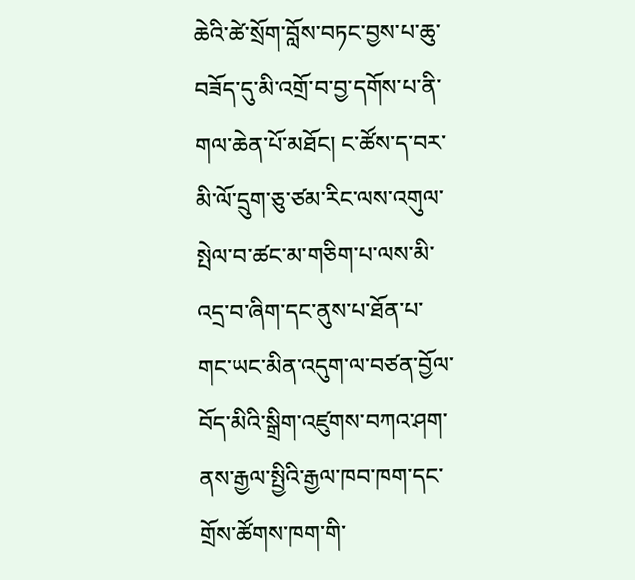ཆེའི་ཚེ་སྲོག་བློས་བཏང་བྱས་པ་ཆུ་བཟོད་དུ་མི་འགྲོ་བ་བྱ་དགོས་པ་ནི་གལ་ཆེན་པོ་མཐོང། ང་ཚོས་ད་བར་མི་ལོ་དྲུག་ཅུ་ཙམ་རིང་ལས་འགུལ་སྤེལ་བ་ཚང་མ་གཅིག་པ་ལས་མི་འདྲ་བ་ཞིག་དང་ནུས་པ་ཐོན་པ་གང་ཡང་མིན་འདུག་ལ་བཙན་བྱོལ་བོད་མིའི་སྒྲིག་འཛུགས་བཀའ་ཤག་ནས་རྒྱལ་སྤྱིའི་རྒྱལ་ཁབ་ཁག་དང་གྲོས་ཚོགས་ཁག་གི་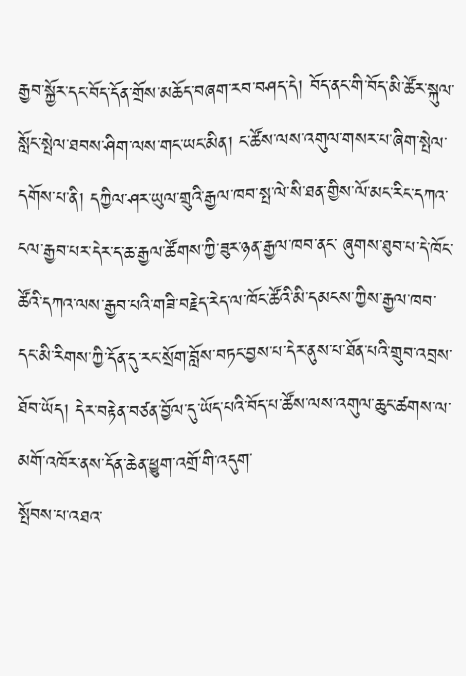རྒྱབ་སྐྱོར་དང་བོད་དོན་གྲོས་མཆོད་བཞག་རབ་བཤད་དེ། བོད་ནང་གི་བོད་མི་ཚོར་སྐུལ་སློང་སྤེལ་ཐབས་ཤིག་ལས་གང་ཡང་མིན། ང་ཚོས་ལས་འགུལ་གསར་པ་ཞིག་སྤེལ་དགོས་པ་ནི། དཀྱིལ་ཤར་ཡུལ་གྲུའི་རྒྱལ་ཁབ་སྤ་ལེ་སི་ཐན་གྱིས་ལོ་མང་རིང་དཀའ་ངལ་རྒྱབ་པར་དེར་ད་ཆ་རྒྱལ་ཚོགས་ཀྱི་ཟུར་ཉན་རྒྱལ་ཁབ་ནང་ ཞུགས་ཐུབ་པ་དེ་ཁོང་ཚོའི་དཀའ་ལས་རྒྱབ་པའི་གཟི་བརྗེད་རེད་ལ་ཁོང་ཚོའི་མི་དམངས་ཀྱིས་རྒྱལ་ཁབ་དང་མི་རིགས་ཀྱི་དོན་དུ་རང་སྲོག་བློས་བཏང་བྱས་པ་དེར་ནུས་པ་ཐོན་པའི་གྲུབ་འབྲས་ཐོབ་ཡོད། དེར་བརྟེན་བཙན་བྱོལ་དུ་ཡོད་པའི་བོད་པ་ཚོས་ལས་འགུལ་ཆུང་ཚགས་ལ་མགོ་འཁོར་ནས་དོན་ཆེན་ཕྱུག་འགྲོ་གི་འདུག་
སྤོབས་པ་འཐའ་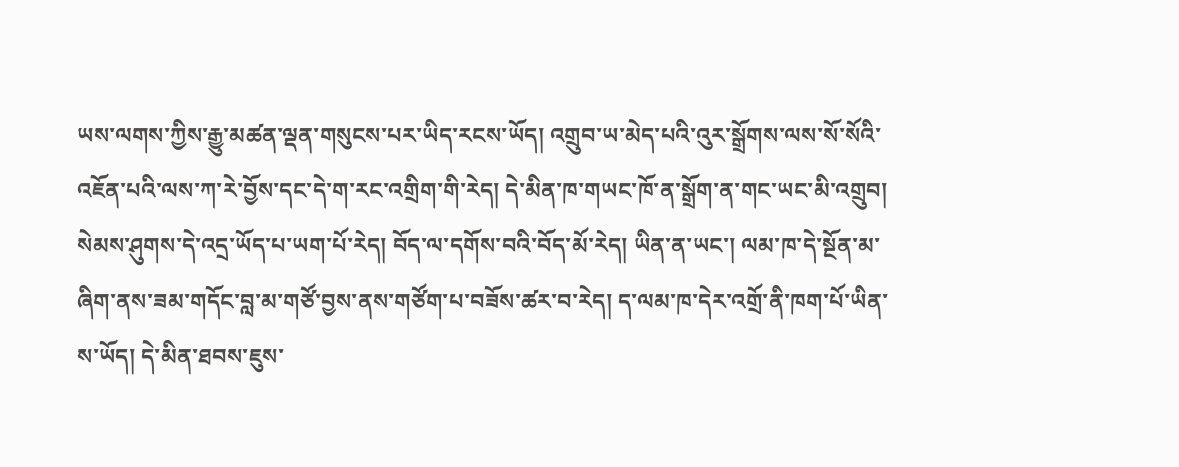ཡས་ལགས་ཀྱིས་རྒྱུ་མཚན་ལྡན་གསུངས་པར་ཡིད་རངས་ཡོད། འགྲུབ་ཡ་མེད་པའི་འུར་སྒྲོགས་ལས་སོ་སོའི་འཇོན་པའི་ལས་ཀ་རེ་བྱོས་དང་དེ་ག་རང་འགྲིག་གི་རེད། དེ་མིན་ཁ་གཡང་ཁོ་ན་སྒྲོག་ན་གང་ཡང་མི་འགྲུབ།
སེམས་ཤུགས་དེ་འདྲ་ཡོད་པ་ཡག་པོ་རེད། བོད་ལ་དགོས་བའི་བོད་མོ་རེད། ཡིན་ན་ཡང་། ལམ་ཁ་དེ་སྔོན་མ་ཞིག་ནས་ཟམ་གདོང་བླ་མ་གཙོ་བྱས་ནས་གཙོག་པ་བཟོས་ཚར་བ་རེད། ད་ལམ་ཁ་དེར་འགྲོ་ནི་ཁག་པོ་ཡིན་ས་ཡོད། དེ་མིན་ཐབས་ཇུས་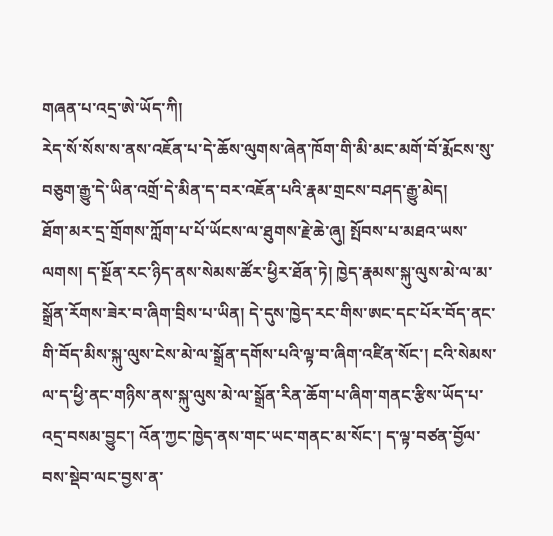གཞན་པ་འདྲ་ཨེ་ཡོད་ཀི།
རེད་སོ་སོས་ས་ནས་འཇོན་པ་དེ་ཆོས་ལུགས་ཞེན་ཁོག་གི་མི་མང་མགོ་བོ་རྨོངས་སུ་བཅུག་རྒྱུ་དེ་ཡིན་འགྲོ་དེ་མིན་ད་བར་འཇོན་པའི་རྣམ་གྲངས་བཤད་རྒྱུ་མེད།
ཐོག་མར་དྲ་གྲོགས་ཀློག་པ་པོ་ཡོངས་ལ་ཐུགས་རྗེ་ཆེ་ཞུ། སྤོབས་པ་མཐའ་ཡས་ལགས། ད་སྔོན་རང་ཉིད་ནས་སེམས་ཚོར་ཕྱིར་ཐོན་ཏེ། ཁྱེད་རྣམས་སྐུ་ལུས་མེ་ལ་མ་སྒྲོན་རོགས་ཟེར་བ་ཞིག་བྲིས་པ་ཡིན། དེ་དུས་ཁྱེད་རང་གིས་ཨང་དང་པོར་བོད་ནང་གི་བོད་མིས་སྐུ་ལུས་ངེས་མེ་ལ་སྒྲོན་དགོས་པའི་ལྟ་བ་ཞིག་འཛིན་སོང་། ངའི་སེམས་ལ་ད་ཕྱི་ནང་གཉིས་ནས་སྐུ་ལུས་མེ་ལ་སྒྲོན་རིན་ཆོག་པ་ཞིག་གནང་རྩིས་ཡོད་པ་འདྲ་བསམ་བྱུང་། འོན་ཀྱང་ཁྱེད་ནས་གང་ཡང་གནང་མ་སོང་། ད་ལྟ་བཙན་བྱོལ་བས་སྡེབ་ལང་བྱས་ན་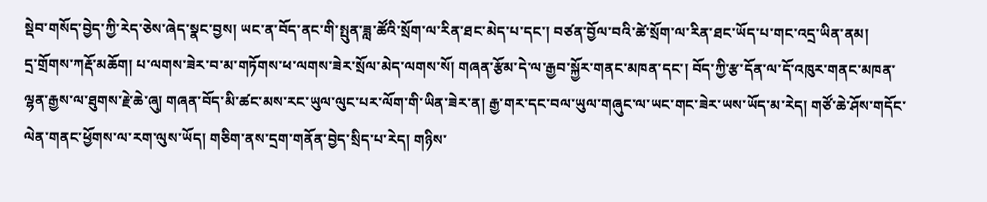སྡེབ་གསོད་བྱེད་ཀྱི་རེད་ཅེས་ཞེད་སྣང་བྱས། ཡང་ན་བོད་ནང་གི་སྤུན་ཟླ་ཚོའི་སྲོག་ལ་རིན་ཐང་མེད་པ་དང་། བཙན་བྱོལ་བའི་ཚེ་སྲོག་ལ་རིན་ཐང་ཡོད་པ་གང་འདྲ་ཡིན་ནམ།
དྲ་གྲོགས་ཀརྡོ་མཆོག། པ་ལགས་ཟེར་བ་མ་གཏོགས་ཕ་ལགས་ཟེར་སྲོལ་མེད་ལགས་སོ། གཞན་རྩོམ་དེ་ལ་རྒྱབ་སྐྱོར་གནང་མཁན་དང་། བོད་ཀྱི་རྩ་དོན་ལ་དོ་འཁུར་གནང་མཁན་ལྷན་རྒྱས་ལ་ཐུགས་རྗེ་ཆེ་ཞུ། གཞན་བོད་མི་ཚང་མས་རང་ཡུལ་ལུང་པར་ལོག་གི་ཡིན་ཟེར་ན། རྒྱ་གར་དང་བལ་ཡུལ་གཞུང་ལ་ཡང་གང་ཟེར་ཡས་ཡོད་མ་རེད། གཙོ་ཆེ་ཤོས་གདོང་ལེན་གནང་ཕྱོགས་ལ་རག་ལུས་ཡོད། གཅིག་ནས་དྲག་གནོན་བྱེད་སྲིད་པ་རེད། གཉིས་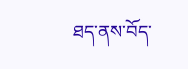ཐད་ནས་བོད་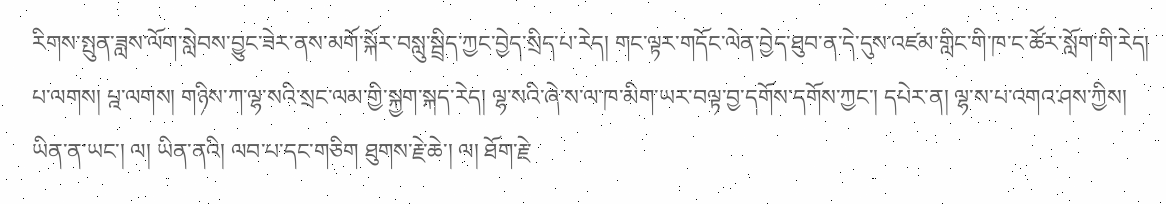རིགས་སྤུན་ཟླས་ལོག་སླེབས་བྱུང་ཟེར་ནས་མགོ་སྐོར་བསླུ་སྦྲིད་ཀྱང་བྱེད་སྲིད་པ་རེད། གང་ལྟར་གདོང་ལེན་བྱེད་ཐུབ་ན་དེ་དུས་འཛམ་གླིང་གི་ཁ་ང་ཚོར་སློག་གི་རེད།
པ་ལགས། པྰ་ལགས། གཉིས་ཀ་ལྷ་སའི་སྲང་ལམ་གྱི་སྐྱག་སྐད་རེད། ལྷ་སའི་ཞེ་ས་ལ་ཁ་མིག་ཡར་བལྟ་བྱ་དགོས་དགོས་ཀྱང་། དཔེར་ན། ལྷ་ས་པ་འགའ་ཤས་ཀྱིས། ཡིན་ན་ཡང་། ལ། ཡིན་ནའི། ལབ་པ་དང་གཅིག ཐུགས་རྗེ་ཆེ་། ལ། ཐོག་རྗེ་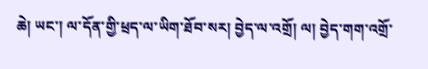ཆེ། ཡང་། ལ་དོན་གྱི་ཕྲད་ལ་ཡིག་ཐོབ་སར། བྱེད་ལ་འགྲོ། ལ། བྱེད་གག་འགྲོ་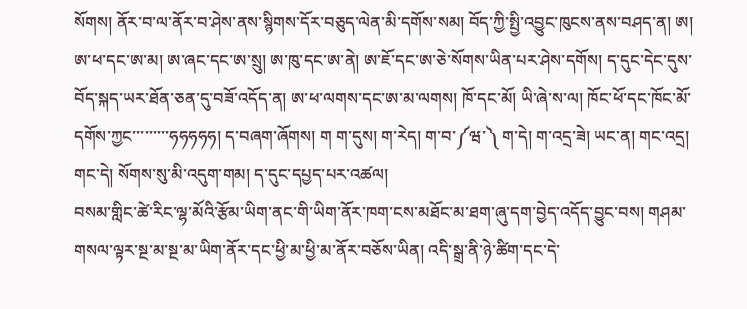སོགས། ནོར་བ་ལ་ནོར་བ་ཤེས་ནས་སྙིགས་དོར་བཅུད་ལེན་མི་དགོས་སམ། བོད་ཀྱི་སྤྱི་འབྱུང་ཁུངས་ནས་བཤད་ན། ཨ། ཨ་ཕ་དང་ཨ་མ། ཨ་ཞང་དང་ཨ་སྲུ། ཨ་ཁུ་དང་ཨ་ནེ། ཨ་ཇོ་དང་ཨ་ཅེ་སོགས་ཡིན་པར་ཤེས་དགོས། ད་དུང་དེང་དུས་བོད་སྐད་ཡར་ཐོན་ཅན་དུ་བཟོ་འདོད་ན། ཨ་ཕ་ལགས་དང་ཨ་མ་ལགས། ཁོ་དང་མོ། ཡི་ཞེ་ས་ལ། ཁོང་ཕོ་དང་ཁོང་མོ་དགོས་ཀྱང་་་་་་་་་ཧཧཧཧཧ། ད་བཞག་ཞོགས། ག ག་དུས། ག་རེད། ག་བ་༼ཝ་༽ ག་དེ། ག་འདྲ་ཟེ། ཡང་ན། གང་འདྲ། གང་དེ། སོགས་སུ་མི་འདུག་གམ། ད་དུང་དཔྱད་པར་འཚལ།
བསམ་གླིང་ཚེ་རིང་ལྷ་མོའི་རྩོམ་ཡིག་ནང་གི་ཡིག་ནོར་ཁག་ངས་མཐོང་མ་ཐག་ཞུ་དག་བྱེད་འདོད་བྱུང་བས། གཤམ་གསལ་ལྟར་སྔ་མ་སྔ་མ་ཡིག་ནོར་དང་ཕྱི་མ་ཕྱི་མ་ནོར་བཅོས་ཡིན། འདི་སྒྲ་ནི་ཉེ་ཚིག་དང་དེ་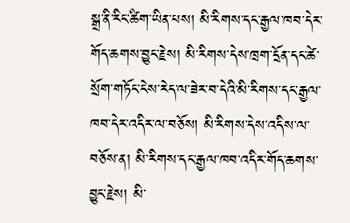སྒྲ་ནི་རིང་ཚིག་ཡིན་པས། མི་རིགས་དང་རྒྱལ་ཁབ་དེར་གོད་ཆགས་བྱུང་རྗེས། མི་རིགས་དེས་ཁྲག་དྲོན་དང་ཚེ་སྲོག་གཏོང་ངེས་རེད་ལ་ཟེར་བ་དེའི་མི་རིགས་དང་རྒྱལ་ཁབ་དེར་འདིར་ལ་བཅོས། མི་རིགས་དེས་འདིས་ལ་བཅོས་ན། མི་རིགས་དང་རྒྱལ་ཁབ་འདིར་གོད་ཆགས་བྱུང་རྗེས། མི་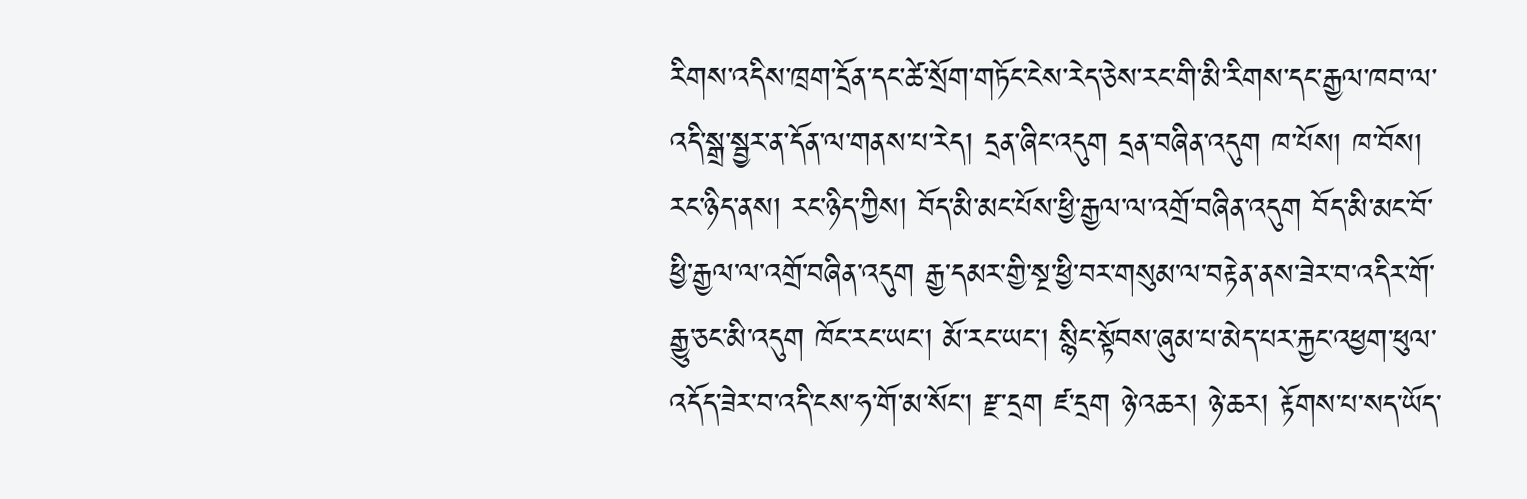རིགས་འདིས་ཁྲག་དྲོན་དང་ཚེ་སྲོག་གཏོང་ངེས་རེད་ཅེས་རང་གི་མི་རིགས་དང་རྒྱལ་ཁབ་ལ་འདི་སྒྲ་སྦྱར་ན་དོན་ལ་གནས་པ་རེད། དྲན་ཞིང་འདུག དྲན་བཞིན་འདུག ཁ་པོས། ཁ་བོས། རང་ཉིད་ནས། རང་ཉིད་ཀྱིས། བོད་མི་མང་པོས་ཕྱི་རྒྱལ་ལ་འགྲོ་བཞིན་འདུག བོད་མི་མང་བོ་ཕྱི་རྒྱལ་ལ་འགྲོ་བཞིན་འདུག རྒྱ་དམར་གྱི་སྔ་ཕྱི་བར་གསུམ་ལ་བརྟེན་ནས་ཟེར་བ་འདིར་གོ་རྒྱུ་ཅང་མི་འདུག ཁོང་རང་ཡང་། མོ་རང་ཡང་། སྙིང་སྟོབས་ཞུམ་པ་མེད་པར་རྐྱང་འཕྱག་ཕུལ་འདོད་ཟེར་བ་འདི་ངས་ཧ་གོ་མ་སོང་། རྫ་དྲག ཛ་དྲག ཉེ་འཆར། ཉེ་ཆར། རྟོགས་པ་སད་ཡོད་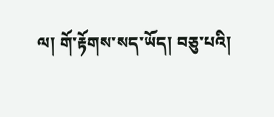ལ། གོ་རྟོགས་སད་ཡོད། བཅུ་པའི།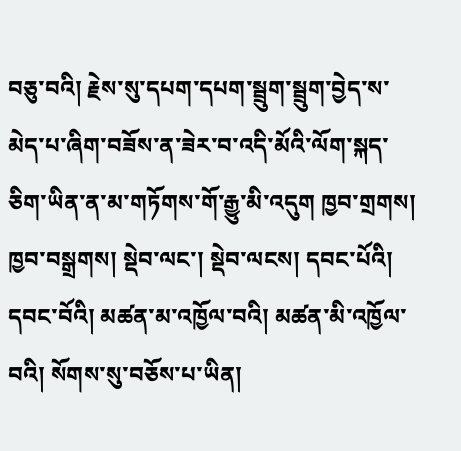བཅུ་བའི། རྗེས་སུ་དཔག་དཔག་སྦྲུག་སྦྲུག་བྱེད་ས་མེད་པ་ཞིག་བཟོས་ན་ཟེར་བ་འདི་མོའི་ལོག་སྐད་ཅིག་ཡིན་ན་མ་གཏོགས་གོ་རྒྱུ་མི་འདུག ཁྱབ་གྲགས། ཁྱབ་བསྒྲགས། སྡེབ་ལང་། སྡེབ་ལངས། དབང་པོའི། དབང་བོའི། མཚན་མ་འཁྱོལ་བའི། མཚན་མི་འཁྱོལ་བའི། སོགས་སུ་བཅོས་པ་ཡིན།